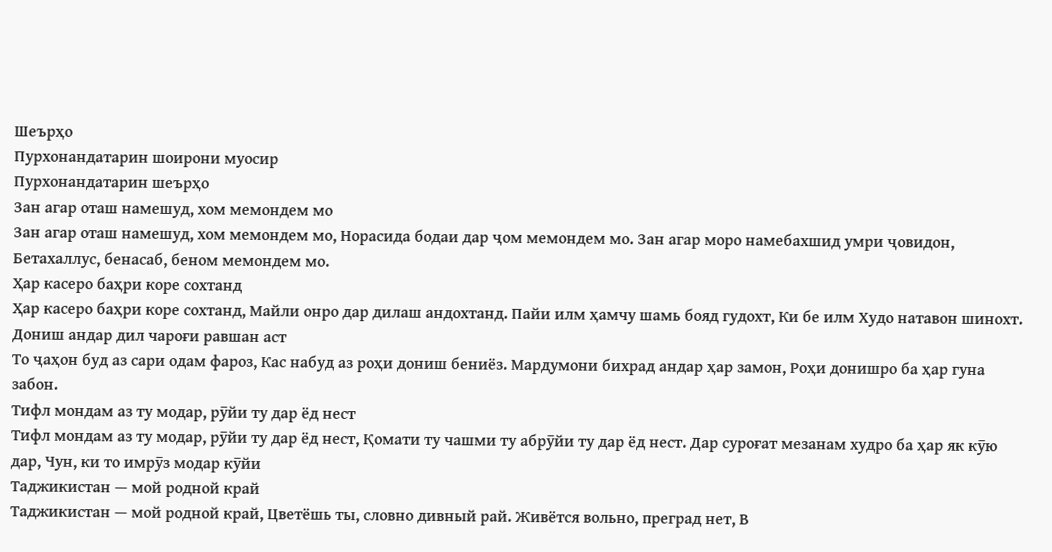Шеърҳо
Пурхонандатарин шоирони муосир
Пурхонандатарин шеърҳо
Зан агар оташ намешуд, хом мемондем мо
Зан агар оташ намешуд, хом мемондем мо, Норасида бодаи дар ҷом мемондем мо. Зан агар моро намебахшид умри ҷовидон, Бетахаллус, бенасаб, беном мемондем мо.
Ҳар касеро баҳри коре сохтанд
Ҳар касеро баҳри коре сохтанд, Майли онро дар дилаш андохтанд. Пайи илм ҳамчу шамь бояд гудохт, Ки бе илм Худо натавон шинохт.
Дониш андар дил чароғи равшан аст
То ҷаҳон буд аз сари одам фароз, Кас набуд аз роҳи дониш бениёз. Мардумони бихрад андар ҳар замон, Роҳи донишро ба ҳар гуна забон.
Тифл мондам аз ту модар, рӯйи ту дар ёд нест
Тифл мондам аз ту модар, рӯйи ту дар ёд нест, Қомати ту чашми ту абрӯйи ту дар ёд нест. Дар суроғат мезанам худро ба ҳар як кӯю дар, Чун, ки то имрӯз модар кӯйи
Таджикистан — мой родной край
Таджикистан — мой родной край, Цветёшь ты, словно дивный рай. Живётся вольно, преград нет, В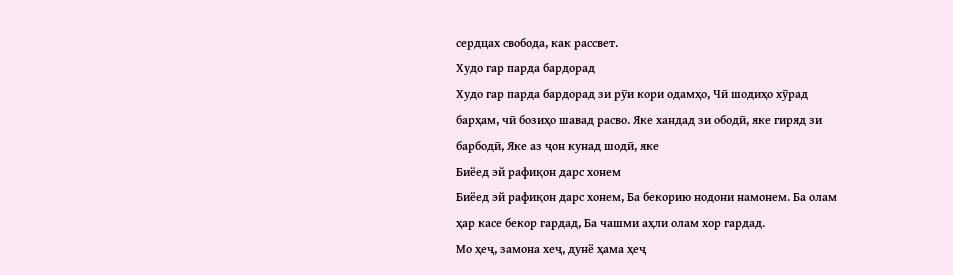сердцах свобода, как рассвет.
Худо гар парда бардорад
Худо гар парда бардорад зи рӯи кори одамҳо, Чӣ шодиҳо хӯрад барҳам, чӣ бозиҳо шавад расво. Яке хандад зи ободӣ, яке гиряд зи барбодӣ, Яке аз ҷон кунад шодӣ, яке
Биёед эй рафиқон дарс хонем
Биёед эй рафиқон дарс хонем, Ба бекорию нодони намонем. Ба олам ҳар касе бекор гардад, Ба чашми аҳли олам хор гардад.
Мо ҳеҷ, замона хеҷ, дунё ҳама ҳеҷ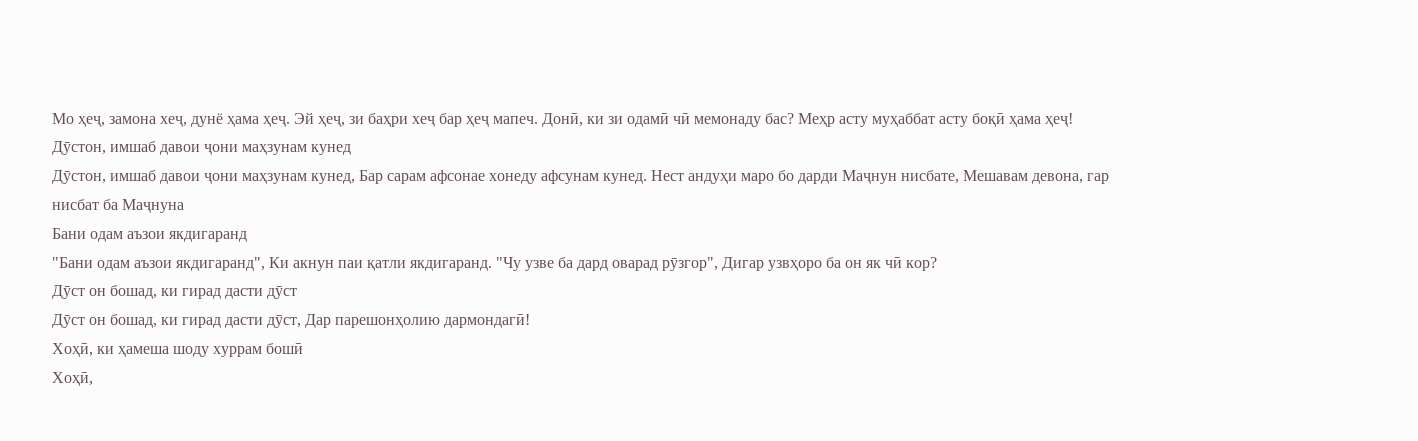Мо ҳеҷ, замона хеҷ, дунё ҳама ҳеҷ. Эй ҳеҷ, зи баҳри хеҷ бар ҳеҷ мапеч. Донӣ, ки зи одамӣ чӣ мемонаду бас? Меҳр асту муҳаббат асту боқӣ ҳама ҳеҷ!
Дӯстон, имшаб давои ҷони маҳзунам кунед
Дӯстон, имшаб давои ҷони маҳзунам кунед, Бар сарам афсонае хонеду афсунам кунед. Нест андуҳи маро бо дарди Маҷнун нисбате, Мешавам девона, гар нисбат ба Маҷнуна
Бани одам аъзои якдигаранд
"Бани одам аъзои якдигаранд", Ки акнун паи қатли якдигаранд. "Чу узве ба дард оварад рӯзгор", Дигар узвҳоро ба он як чӣ кор?
Дӯст он бошад, ки гирад дасти дӯст
Дӯст он бошад, ки гирад дасти дӯст, Дар парешонҳолию дармондагӣ!
Хоҳӣ, ки ҳамеша шоду хуррам бошӣ
Хоҳӣ,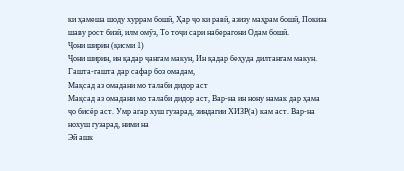ки ҳамеша шоду хуррам бошӣ, Ҳар ҷо ки равӣ, азизу маҳрам бошӣ, Покиза шаву рост бизӣ, илм омӯз, То тоҷи сари наберагони Одам бошӣ.
Ҷони ширин (қисми 1)
Ҷони ширин, ин қадар ҷангам макун, Ин қадар беҳуда дилтангам макун. Гашта-гашта дар сафар боз омадам,
Мақсад аз омадани мо талаби дидор аст
Мақсад аз омадани мо талаби дидор аст, Вар-на ин нону намак дар ҳама ҷо бисёр аст. Умр агар хуш гузарад, зиндагии ХИЗР(а) кам аст. Вар-на нохуш гузарад, ними на
Эй ашк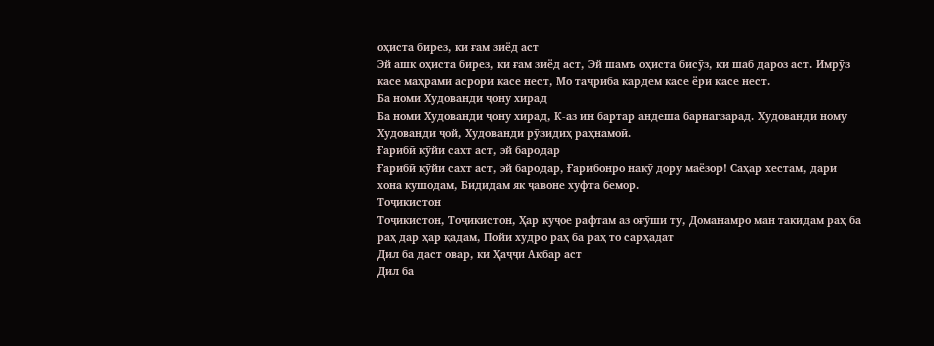оҳиста бирез, ки ғам зиёд аст
Эй ашк оҳиста бирез, ки ғам зиёд аст, Эй шамъ оҳиста бисӯз, ки шаб дароз аст. Имрӯз касе маҳрами асрори касе нест, Мо таҷриба кардем касе ёри касе нест.
Ба номи Худованди ҷону хирад
Ба номи Худованди ҷону хирад, К-аз ин бартар андеша барнагзарад. Худованди ному Худованди ҷой, Худованди рӯзидиҳ раҳнамоӣ.
Ғарибӣ кӯйи сахт аст, эй бародар
Ғарибӣ кӯйи сахт аст, эй бародар, Ғарибонро накӯ дору маёзор! Саҳар хестам, дари хона кушодам, Бидидам як ҷавоне хуфта бемор.
Тоҷикистон
Тоҷикистон, Тоҷикистон, Ҳар куҷое рафтам аз оғӯши ту, Доманамро ман такидам раҳ ба раҳ дар ҳар қадам, Пойи худро раҳ ба раҳ то сарҳадат
Дил ба даст овар, ки Ҳаҷҷи Акбар аст
Дил ба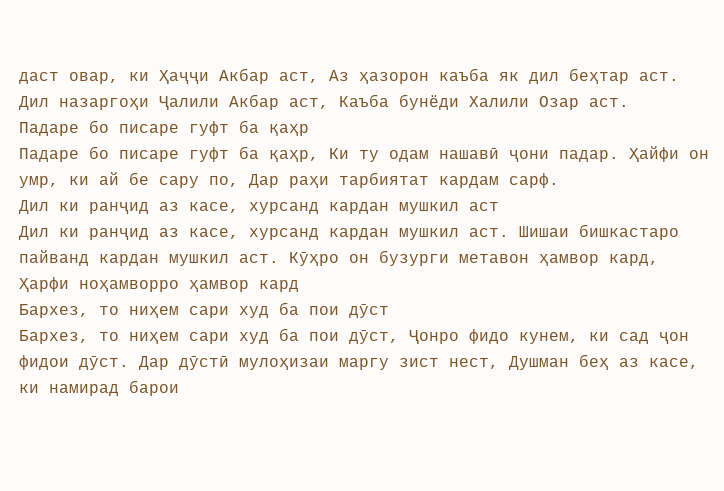даст овар, ки Ҳаҷҷи Акбар аст, Аз ҳазорон каъба як дил беҳтар аст. Дил назаргоҳи Ҷалили Акбар аст, Каъба бунёди Халили Озар аст.
Падаре бо писаре гуфт ба қаҳр
Падаре бо писаре гуфт ба қаҳр, Ки ту одам нашавӣ ҷони падар. Ҳайфи он умр, ки ай бе сару по, Дар раҳи тарбиятат кардам сарф.
Дил ки ранҷид аз касе, хурсанд кардан мушкил аст
Дил ки ранҷид аз касе, хурсанд кардан мушкил аст. Шишаи бишкастаро пайванд кардан мушкил аст. Кӯҳро он бузурги метавон ҳамвор кард, Ҳарфи ноҳамворро ҳамвор кард
Бархез, то ниҳем сари худ ба пои дӯст
Бархез, то ниҳем сари худ ба пои дӯст, Ҷонро фидо кунем, ки сад ҷон фидои дӯст. Дар дӯстӣ мулоҳизаи маргу зист нест, Душман беҳ аз касе, ки намирад барои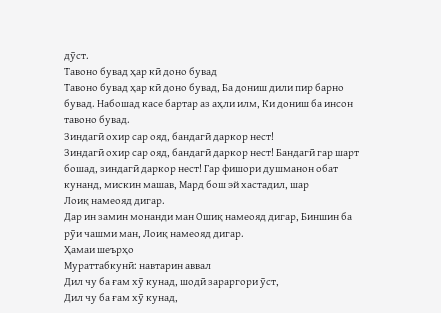дӯст.
Тавоно бувад ҳар кӣ доно бувад
Тавоно бувад ҳар кӣ доно бувад, Ба дониш дили пир барно бувад. Набошад касе бартар аз аҳли илм, Ки дониш ба инсон тавоно бувад.
Зиндагӣ охир сар ояд, бандагӣ даркор нест!
Зиндагӣ охир сар ояд, бандагӣ даркор нест! Бандагӣ гар шарт бошад, зиндагӣ даркор нест! Гар фишори душманон обат кунанд, мискин машав, Мард бош эй хастадил, шар
Лоиқ намеояд дигар.
Дар ин замин монанди ман Ошиқ намеояд дигар, Биншин ба рӯи чашми ман, Лоиқ намеояд дигар.
Ҳамаи шеърҳо
Мураттабкунӣ: навтарин аввал
Дил чу ба ғам хӯ кунад, шодӣ зараргори ӯст,
Дил чу ба ғам хӯ кунад,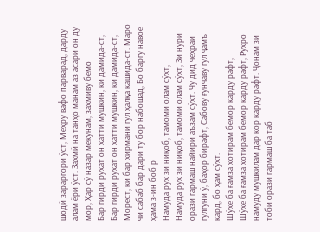шодӣ зараргори ӯст, Меҳру вафо парварад, дарду алам ёри ӯст. Захмӣ на танҳо манам аз асари он ду мор, Ҳар сӯ назар мекунам, захмиву бемо
Бар гирди рухат он хатти мушкин, ки дамида-ст,
Бар гирди рухат он хатти мушкин, ки дамида-ст, Морест, ки бар хирмани гул ҳалқа кашида-ст. Маро чи сабаб бар дари ту бор набошад, Бо баргу навое ҳама з-ин боб р
Намуда рух зи ниқоб, тамоми олам сӯхт,
Намуда рух зи ниқоб, тамоми олам сӯхт, Зи нури орази гармаш найири аъзам сӯхт. Чу дид чеҳраи гулгуни ӯ, баҳор бирафт, Сабову ғунчаву гул ҷамъ кард, бо ҳам сӯхт.
Шӯхе ба ғамза хотирам бемор карду рафт,
Шӯхе ба ғамза хотирам бемор карду рафт, Рухро намуду мушкилам дар кор карду рафт. Ҷонам зи тоби орази гармаш ба таб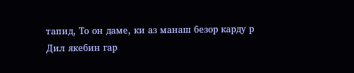тапид, То он даме, ки аз манаш безор карду р
Дил якебин гар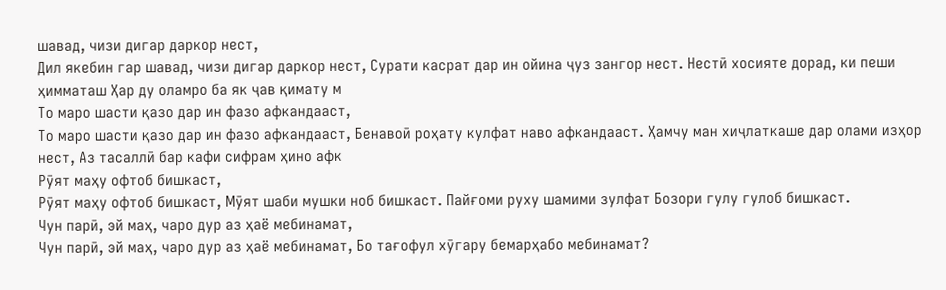шавад, чизи дигар даркор нест,
Дил якебин гар шавад, чизи дигар даркор нест, Сурати касрат дар ин ойина ҷуз зангор нест. Нестӣ хосияте дорад, ки пеши ҳимматаш Ҳар ду оламро ба як ҷав қимату м
То маро шасти қазо дар ин фазо афкандааст,
То маро шасти қазо дар ин фазо афкандааст, Бенавоӣ роҳату кулфат наво афкандааст. Ҳамчу ман хиҷлаткаше дар олами изҳор нест, Аз тасаллӣ бар кафи сифрам ҳино афк
Рӯят маҳу офтоб бишкаст,
Рӯят маҳу офтоб бишкаст, Мӯят шаби мушки ноб бишкаст. Пайғоми руху шамими зулфат Бозори гулу гулоб бишкаст.
Чун парӣ, эй маҳ, чаро дур аз ҳаё мебинамат,
Чун парӣ, эй маҳ, чаро дур аз ҳаё мебинамат, Бо тағофул хӯгару бемарҳабо мебинамат?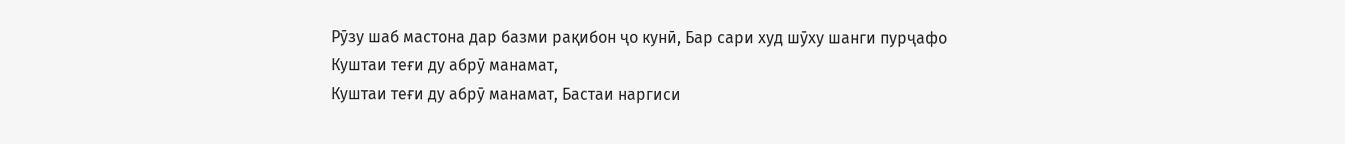Рӯзу шаб мастона дар базми рақибон ҷо кунӣ, Бар сари худ шӯху шанги пурҷафо
Куштаи теғи ду абрӯ манамат,
Куштаи теғи ду абрӯ манамат, Бастаи наргиси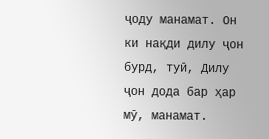ҷоду манамат. Он ки нақди дилу ҷон бурд, туӣ, Дилу ҷон дода бар ҳар мӯ, манамат.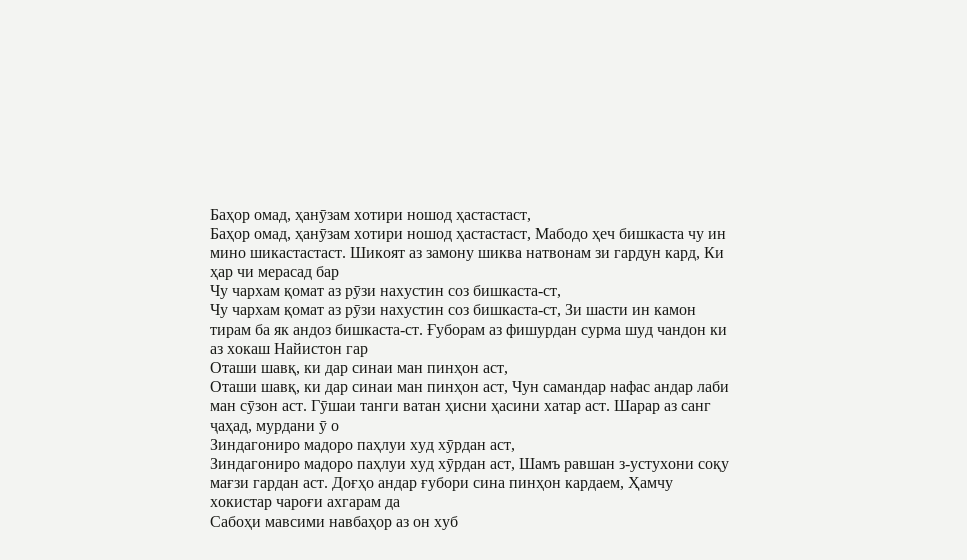Баҳор омад, ҳанӯзам хотири ношод ҳастастаст,
Баҳор омад, ҳанӯзам хотири ношод ҳастастаст, Мабодо ҳеч бишкаста чу ин мино шикастастаст. Шикоят аз замону шиква натвонам зи гардун кард, Ки ҳар чи мерасад бар
Чу чархам қомат аз рӯзи нахустин соз бишкаста-ст,
Чу чархам қомат аз рӯзи нахустин соз бишкаста-ст, Зи шасти ин камон тирам ба як андоз бишкаста-ст. Ғуборам аз фишурдан сурма шуд чандон ки аз хокаш Найистон гар
Оташи шавқ, ки дар синаи ман пинҳон аст,
Оташи шавқ, ки дар синаи ман пинҳон аст, Чун самандар нафас андар лаби ман сӯзон аст. Гӯшаи танги ватан ҳисни ҳасини хатар аст. Шарар аз санг ҷаҳад, мурдани ӯ о
Зиндагониро мадоро паҳлуи худ хӯрдан аст,
Зиндагониро мадоро паҳлуи худ хӯрдан аст, Шамъ равшан з-устухони соқу мағзи гардан аст. Доғҳо андар ғубори сина пинҳон кардаем, Ҳамчу хокистар чароғи ахгарам да
Сабоҳи мавсими навбаҳор аз он хуб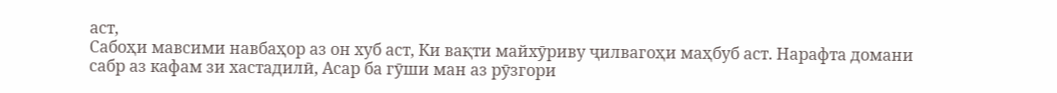аст,
Сабоҳи мавсими навбаҳор аз он хуб аст, Ки вақти майхӯриву ҷилвагоҳи маҳбуб аст. Нарафта домани сабр аз кафам зи хастадилӣ, Асар ба гӯши ман аз рӯзгори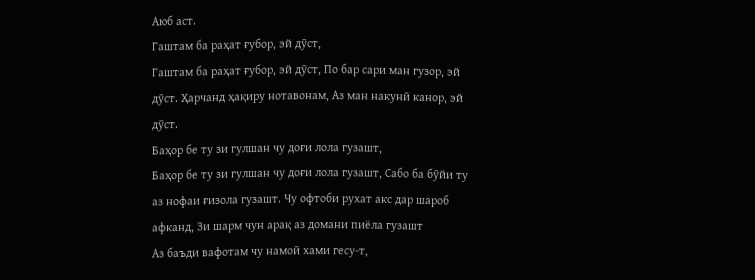Аюб аст.
Гаштам ба раҳат ғубор, эй дӯст,
Гаштам ба раҳат ғубор, эй дӯст, По бар сари ман гузор, эй дӯст. Ҳарчанд ҳақиру нотавонам, Аз ман накунӣ канор, эй дӯст.
Баҳор бе ту зи гулшан чу доғи лола гузашт,
Баҳор бе ту зи гулшан чу доғи лола гузашт, Сабо ба бӯйи ту аз нофаи ғизола гузашт. Чу офтоби рухат акс дар шароб афканд, Зи шарм чун арақ аз домани пиёла гузашт
Аз баъди вафотам чу намоӣ хами гесу-т,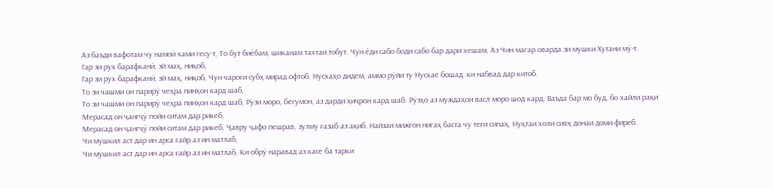Аз баъди вафотам чу намоӣ хами гесу-т, То бут биёбам, шиканам тахтаи тобут. Чун ёди сабо боди сабо бар дари хешам, Аз Чин магар оварда зи мушки Хутани мӯ-т.
Гар зи рух барафканӣ, эй маҳ, ниқоб,
Гар зи рух барафканӣ, эй маҳ, ниқоб, Чун чароғи субҳ мирад офтоб. Нусхаҳо дидем, аммо рӯйи ту Нусхае бошад, ки набвад дар китоб.
То зи чашми он парирӯ чеҳра пинҳон кард шаб,
То зи чашми он парирӯ чеҳра пинҳон кард шаб, Рӯзи моро, бегумон, аз дарди ҳиҷрон кард шаб. Рӯзҳо аз муждаҳои васл моро шод кард, Ваъда бар мо буд, бо хайли рақи
Мерасад он ҷангҷӯ пойи ситам дар рикеб,
Мерасад он ҷангҷӯ пойи ситам дар рикеб, Ҷавру ҷафо пешрав, зулму ғазаб аз ақиб. Найзаи мижгон нигаҳ баста чу теғи сипаҳ, Нуқтаи холи сияҳ донаи доми фиреб.
Чи мушкил аст дар ин арса ғайр аз ин матлаб,
Чи мушкил аст дар ин арса ғайр аз ин матлаб, Ки обрӯ наравад аз касе ба тарки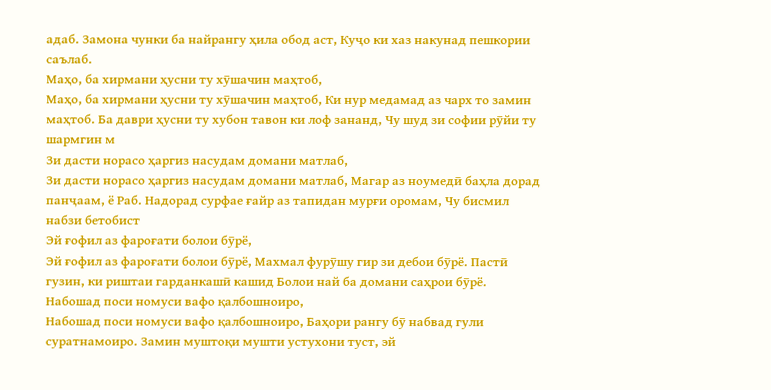адаб. Замона чунки ба найрангу ҳила обод аст, Куҷо ки хаз накунад пешкории саълаб.
Маҳо, ба хирмани ҳусни ту хӯшачин маҳтоб,
Маҳо, ба хирмани ҳусни ту хӯшачин маҳтоб, Ки нур медамад аз чарх то замин маҳтоб. Ба даври ҳусни ту хубон тавон ки лоф зананд, Чу шуд зи софии рӯйи ту шармгин м
Зи дасти норасо ҳаргиз насудам домани матлаб,
Зи дасти норасо ҳаргиз насудам домани матлаб, Магар аз ноумедӣ баҳла дорад панҷаам, ё Раб. Надорад сурфае ғайр аз тапидан мурғи оромам, Чу бисмил набзи бетобист
Эй ғофил аз фароғати болои бӯрё,
Эй ғофил аз фароғати болои бӯрё, Махмал фурӯшу гир зи дебои бӯрё. Пастӣ гузин, ки риштаи гарданкашӣ кашид Болои най ба домани саҳрои бӯрё.
Набошад поси номуси вафо қалбошноиро,
Набошад поси номуси вафо қалбошноиро, Баҳори рангу бӯ набвад гули суратнамоиро. Замин муштоқи мушти устухони туст, эй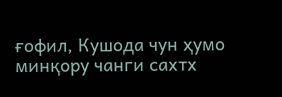ғофил, Кушода чун ҳумо минқору чанги сахтх